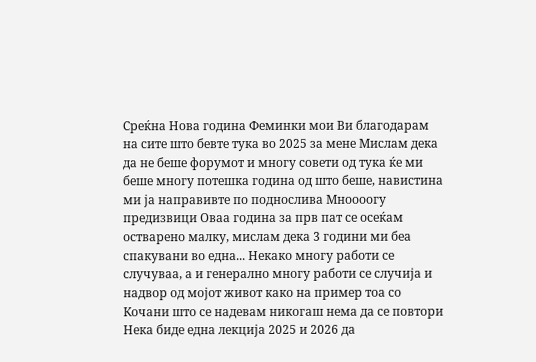Среќна Нова година Феминки мои Ви благодарам на сите што бевте тука во 2025 за мене Мислам дека да не беше форумот и многу совети од тука ќе ми беше многу потешка година од што беше, навистина ми ја направивте по поднослива Мноооогу предизвици Оваа година за прв пат се осеќам остварено малку, мислам дека 3 години ми беа спакувани во една... Некако многу работи се случуваа, а и генерално многу работи се случија и надвор од мојот живот како на пример тоа со Кочани што се надевам никогаш нема да се повтори Нека биде една лекција 2025 и 2026 да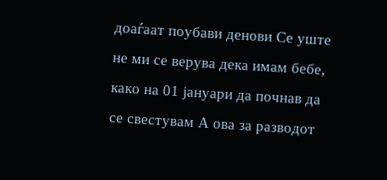доаѓаат поубави денови Се уште не ми се верува дека имам бебе, како на 01 јануари да почнав да се свестувам А ова за разводот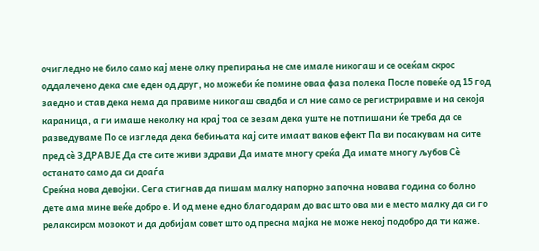очигледно не било само кај мене олку препирања не сме имале никогаш и се осеќам скрос оддалечено дека сме еден од друг, но можеби ќе помине оваа фаза полека После повеќе од 15 год заедно и став дека нема да правиме никогаш свадба и сл ние само се регистриравме и на секоја караница, а ги имаше неколку на крај тоа се зезам дека уште не потпишани ќе треба да се разведуваме По се изгледа дека бебињата кај сите имаат ваков ефект Па ви посакувам на сите пред сѐ ЗДРАВЈЕ Да сте сите живи здрави Да имате многу среќа Да имате многу љубов Сѐ останато само да си доаѓа
Среќна нова девојки. Сега стигнав да пишам малку напорно започна новава година со болно дете ама мине веќе добро е. И од мене едно благодарам до вас што ова ми е место малку да си го релаксирсм мозокот и да добијам совет што од пресна мајка не може некој подобро да ти каже.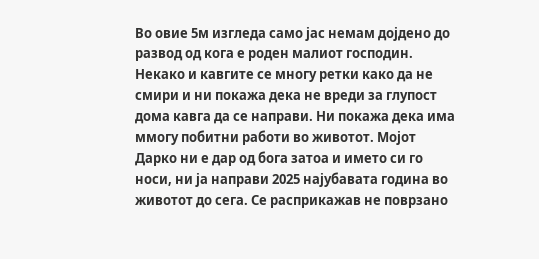Во овие 5м изгледа само јас немам дојдено до развод од кога е роден малиот господин. Некако и кавгите се многу ретки како да не смири и ни покажа дека не вреди за глупост дома кавга да се направи. Ни покажа дека има ммогу побитни работи во животот. Мојот Дарко ни е дар од бога затоа и името си го носи, ни ја направи 2025 најубавата година во животот до сега. Се расприкажав не поврзано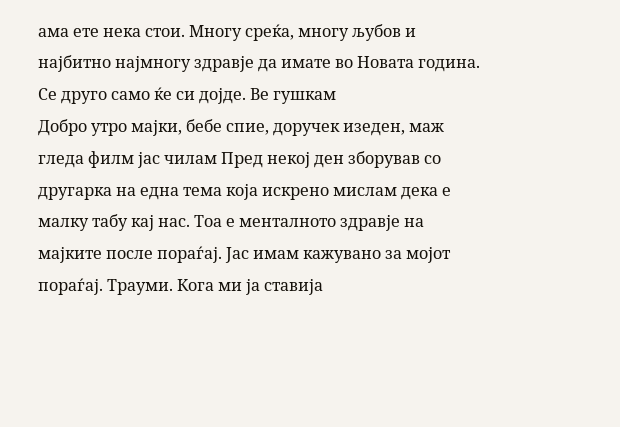ама ете нека стои. Многу среќа, многу љубов и најбитно најмногу здравје да имате во Новата година. Се друго само ќе си дојде. Ве гушкам
Добро утро мајки, бебе спие, доручек изеден, маж гледа филм јас чилам Пред некој ден зборував со другарка на една тема која искрено мислам дека е малку табу кај нас. Тоа е менталното здравје на мајките после пораѓај. Јас имам кажувано за мојот пораѓај. Трауми. Кога ми ја ставија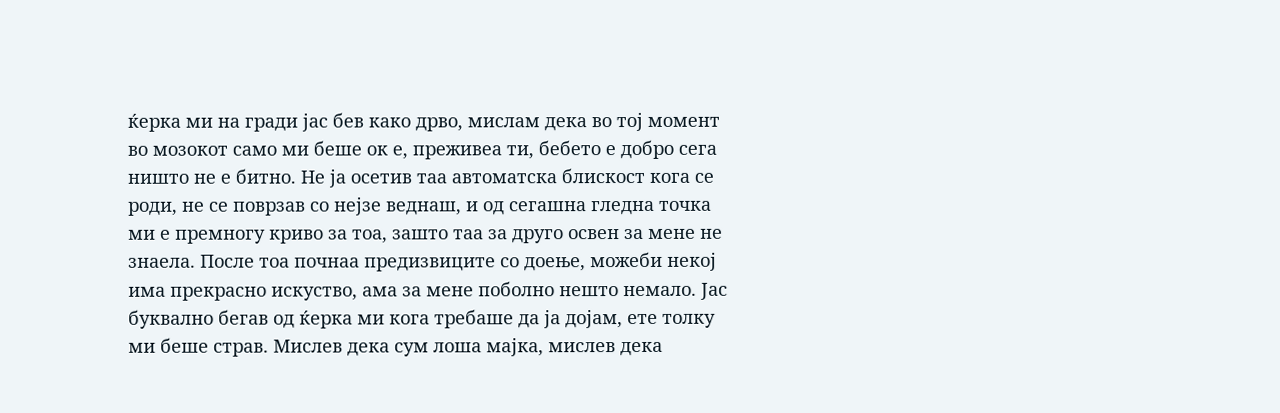ќерка ми на гради јас бев како дрво, мислам дека во тој момент во мозокот само ми беше ок е, преживеа ти, бебето е добро сега ништо не е битно. Не ја осетив таа автоматска блискост кога се роди, не се поврзав со нејзе веднаш, и од сегашна гледна точка ми е премногу криво за тоа, зашто таа за друго освен за мене не знаела. После тоа почнаа предизвиците со доење, можеби некој има прекрасно искуство, ама за мене поболно нешто немало. Јас буквално бегав од ќерка ми кога требаше да ја дојам, ете толку ми беше страв. Мислев дека сум лоша мајка, мислев дека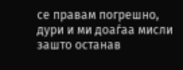се правам погрешно, дури и ми доаѓаа мисли зашто останав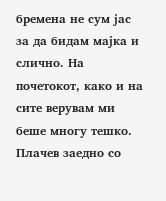бремена не сум јас за да бидам мајка и слично. На почетокот, како и на сите верувам ми беше многу тешко. Плачев заедно со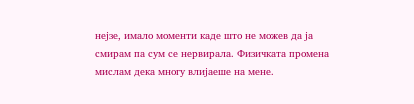нејзе, имало моменти каде што не можев да ја смирам па сум се нервирала. Физичката промена мислам дека многу влијаеше на мене.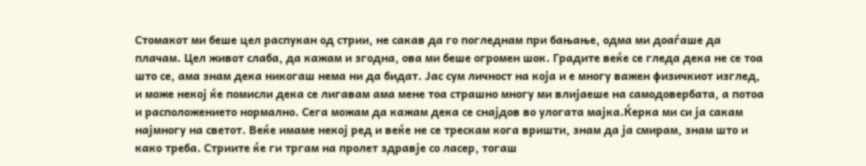Стомакот ми беше цел распукан од стрии, не сакав да го погледнам при бањање, одма ми доаѓаше да плачам. Цел живот слаба, да кажам и згодна, ова ми беше огромен шок. Градите веќе се гледа дека не се тоа што се, ама знам дека никогаш нема ни да бидат. Јас сум личност на која и е многу важен физичкиот изглед, и може некој ќе помисли дека се лигавам ама мене тоа страшно многу ми влијаеше на самодовербата, а потоа и расположението нормално. Сега можам да кажам дека се снајдов во улогата мајка.Ќерка ми си ја сакам најмногу на светот. Веќе имаме некој ред и веќе не се трескам кога вришти, знам да ја смирам, знам што и како треба. Стриите ќе ги тргам на пролет здравје со ласер, тогаш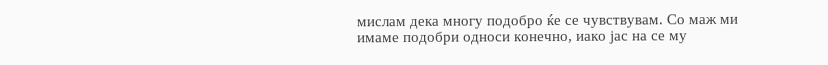мислам дека многу подобро ќе се чувствувам. Со маж ми имаме подобри односи конечно, иако јас на се му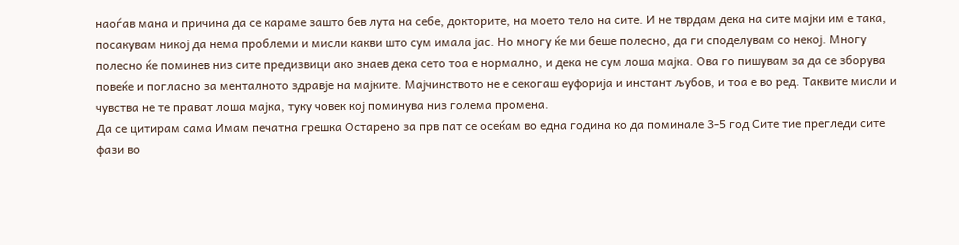наоѓав мана и причина да се караме зашто бев лута на себе, докторите, на моето тело на сите. И не тврдам дека на сите мајки им е така, посакувам никој да нема проблеми и мисли какви што сум имала јас. Но многу ќе ми беше полесно, да ги споделувам со некој. Многу полесно ќе поминев низ сите предизвици ако знаев дека сето тоа е нормално, и дека не сум лоша мајка. Ова го пишувам за да се зборува повеќе и погласно за менталното здравје на мајките. Мајчинството не е секогаш еуфорија и инстант љубов, и тоа е во ред. Таквите мисли и чувства не те прават лоша мајка, туку човек кој поминува низ голема промена.
Да се цитирам сама Имам печатна грешка Остарено за прв пат се осеќам во една година ко да поминале 3-5 год Сите тие прегледи сите фази во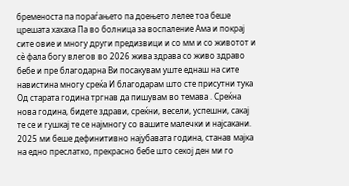бременоста па пораѓањето па доењето лелее тоа беше црешата хахаха Па во болница за воспаление Ама и покрај сите овие и многу други предизвици и со мм и со животот и сѐ фала богу влегов во 2026 жива здрава со живо здраво бебе и пре благодарна Ви посакувам уште еднаш на сите навистина многу среќа И благодарам што сте присутни тука
Од старата година тргнав да пишувам во темава . Среќна нова година, бидете здрави, среќни, весели, успешни, сакај те се и гушкај те се најмногу со вашите малечки и најсакани. 2025 ми беше дефинитивно најубавата година, станав мајка на едно преслатко, прекрасно бебе што секој ден ми го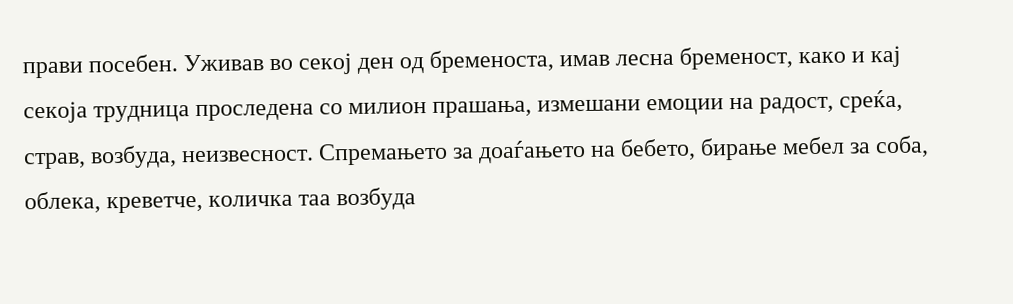прави посебен. Уживав во секој ден од бременоста, имав лесна бременост, како и кај секоја трудница проследена со милион прашања, измешани емоции на радост, среќа, страв, возбуда, неизвесност. Спремањето за доаѓањето на бебето, бирање мебел за соба, облека, креветче, количка таа возбуда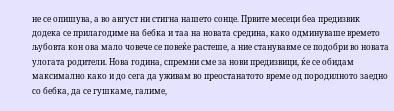не се опишува, а во август ни стигна нашето сонце. Првите месеци беа предизвик додека се прилагодиме на бебка и таа на новата средина, како одминуваше времето љубовта кон ова мало човече се повеќе растеше, а ние станувавме се подобри во новата улогата родители. Нова година, спремни сме за нови предизвици, ќе се обидам максимално како и до сега да уживам во преостанатото време од породилното заедно со бебка, да се гушкаме, галиме,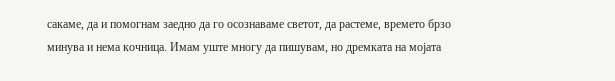сакаме, да и помогнам заедно да го осознаваме светот, да растеме, времето брзо минува и нема кочница. Имам уште многу да пишувам, но дремката на мојата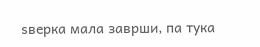ѕверка мала заврши, па тука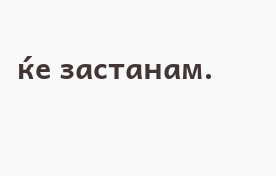ќе застанам.